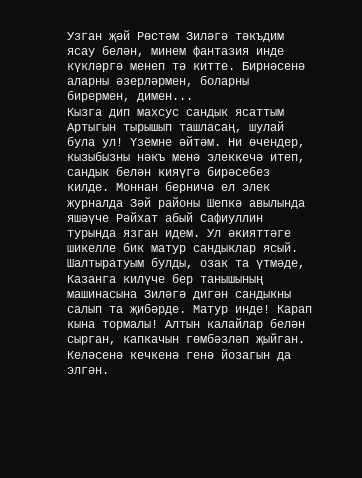Узган җәй Рөстәм Зиләгә тәкъдим ясау белән, минем фантазия инде күкләргә менеп тә китте. Бирнәсенә аларны әзерләрмен, боларны бирермен, димен...
Кызга дип махсус сандык ясаттым
Артыгын тырышып ташласаң, шулай була ул! Үземне әйтәм. Ни өчендер, кызыбызны нәкъ менә элеккечә итеп, сандык белән кияүгә бирәсебез килде. Моннан берничә ел элек журналда Зәй районы Шепкә авылында яшәүче Рәйхат абый Сафиуллин турында язган идем. Ул әкияттәге шикелле бик матур сандыклар ясый.
Шалтыратуым булды, озак та үтмәде, Казанга килүче бер танышының машинасына Зиләгә дигән сандыкны салып та җибәрде. Матур инде! Карап кына тормалы! Алтын калайлар белән сырган, капкачын гөмбәзләп җыйган. Келәсенә кечкенә генә йозагын да элгән.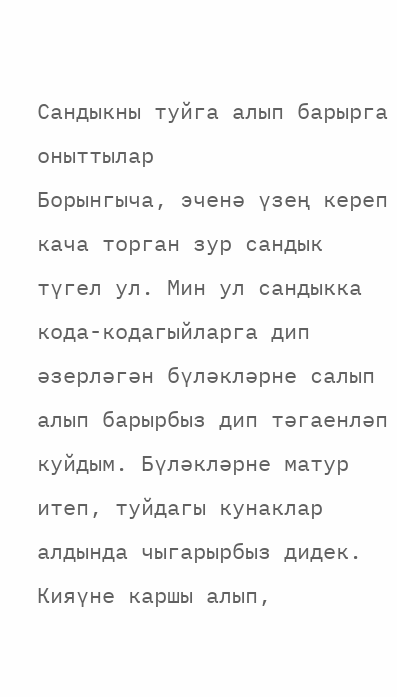Сандыкны туйга алып барырга оныттылар
Борынгыча, эченә үзең кереп кача торган зур сандык түгел ул. Мин ул сандыкка кода-кодагыйларга дип әзерләгән бүләкләрне салып алып барырбыз дип тәгаенләп куйдым. Бүләкләрне матур итеп, туйдагы кунаклар алдында чыгарырбыз дидек.
Кияүне каршы алып,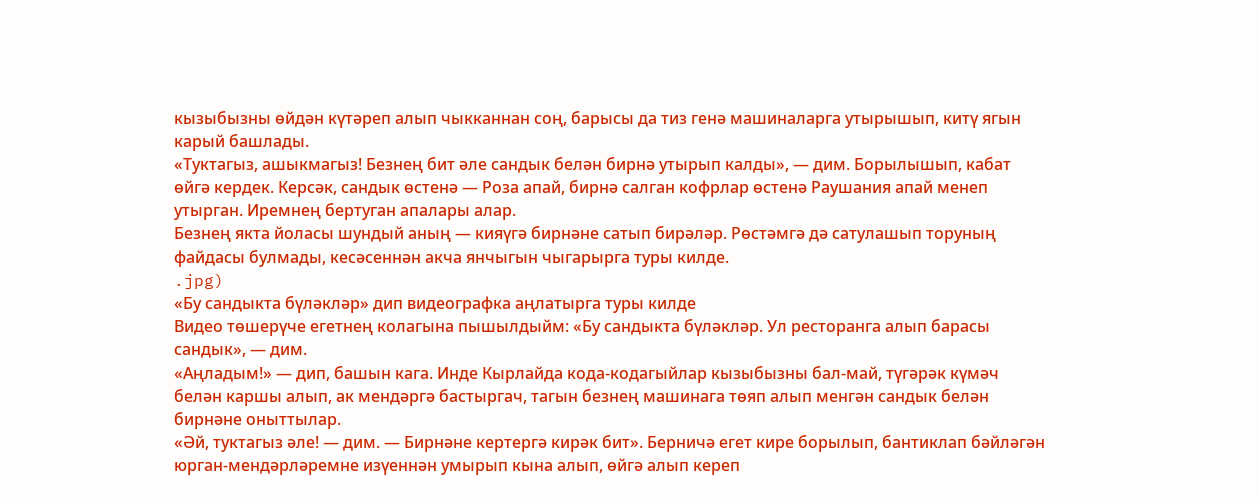кызыбызны өйдән күтәреп алып чыкканнан соң, барысы да тиз генә машиналарга утырышып, китү ягын карый башлады.
«Туктагыз, ашыкмагыз! Безнең бит әле сандык белән бирнә утырып калды», — дим. Борылышып, кабат өйгә кердек. Керсәк, сандык өстенә — Роза апай, бирнә салган кофрлар өстенә Раушания апай менеп утырган. Иремнең бертуган апалары алар.
Безнең якта йоласы шундый аның — кияүгә бирнәне сатып бирәләр. Рөстәмгә дә сатулашып торуның файдасы булмады, кесәсеннән акча янчыгын чыгарырга туры килде.
.jpg)
«Бу сандыкта бүләкләр» дип видеографка аңлатырга туры килде
Видео төшерүче егетнең колагына пышылдыйм: «Бу сандыкта бүләкләр. Ул ресторанга алып барасы сандык», — дим.
«Аңладым!» — дип, башын кага. Инде Кырлайда кода-кодагыйлар кызыбызны бал-май, түгәрәк күмәч белән каршы алып, ак мендәргә бастыргач, тагын безнең машинага төяп алып менгән сандык белән бирнәне оныттылар.
«Әй, туктагыз әле! — дим. — Бирнәне кертергә кирәк бит». Берничә егет кире борылып, бантиклап бәйләгән юрган-мендәрләремне изүеннән умырып кына алып, өйгә алып кереп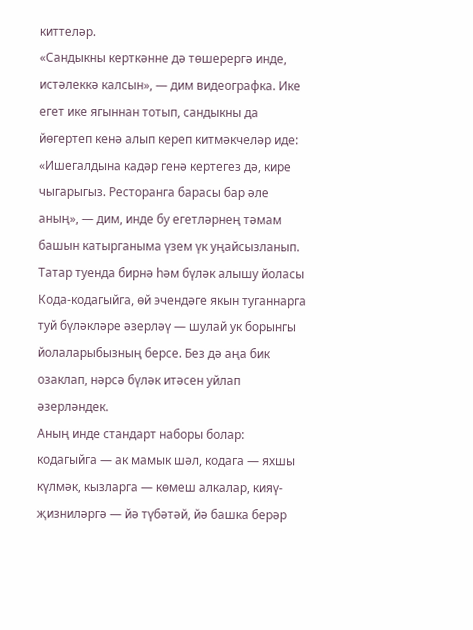киттеләр.
«Сандыкны керткәнне дә төшерергә инде, истәлеккә калсын», — дим видеографка. Ике егет ике ягыннан тотып, сандыкны да йөгертеп кенә алып кереп китмәкчеләр иде:
«Ишегалдына кадәр генә кертегез дә, кире чыгарыгыз. Ресторанга барасы бар әле аның», — дим, инде бу егетләрнең тәмам башын катырганыма үзем үк уңайсызланып.
Татар туенда бирнә һәм бүләк алышу йоласы
Кода-кодагыйга, өй эчендәге якын туганнарга туй бүләкләре әзерләү — шулай ук борынгы йолаларыбызның берсе. Без дә аңа бик озаклап, нәрсә бүләк итәсен уйлап әзерләндек.
Аның инде стандарт наборы болар: кодагыйга — ак мамык шәл, кодага — яхшы күлмәк, кызларга — көмеш алкалар, кияү-җизниләргә — йә түбәтәй, йә башка берәр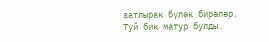затлырак бүләк бирәләр.
Туй бик матур булды.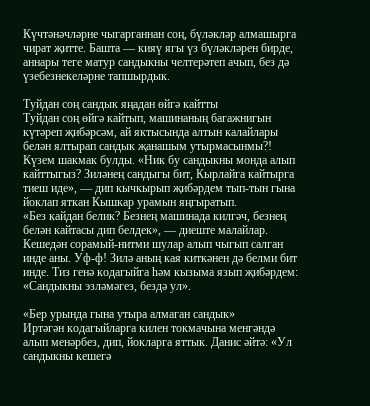Күчтәнәчләрне чыгарганнан соң, бүләкләр алмашырга чират җитте. Башта — кияү ягы үз бүләкләрен бирде, аннары теге матур сандыкны челтерәтеп ачып, без дә үзебезнекеләрне тапшырдык.

Туйдан соң сандык яңадан өйгә кайтты
Туйдан соң өйгә кайтып, машинаның багажнигын күтәреп җибәрсәм, ай яктысында алтын калайлары белән ялтырап сандык җанашым утырмасынмы?!
Күзем шакмак булды. «Ник бу сандыкны монда алып кайттыгыз? Зиләнең сандыгы бит, Кырлайга кайтырга тиеш иде», — дип кычкырып җибәрдем тып-тын гына йоклап яткан Кышкар урамын яңгыратып.
«Без кайдан белик? Безнең машинада килгәч, безнең белән кайтасы дип белдек», — диеште малайлар. Кешедән сорамый-нитми шулар алып чыгып салган инде аны. Уф-ф! Зилә аның кая киткәнен дә белми бит инде. Тиз генә кодагыйга һәм кызыма язып җибәрдем: «Сандыкны эзләмәгез, бездә ул».

«Бер урында гына утыра алмаган сандык»
Иртәгән кодагыйларга килен токмачына менгәндә алып менәрбез, дип, йокларга яттык. Данис әйтә: «Ул сандыкны кешегә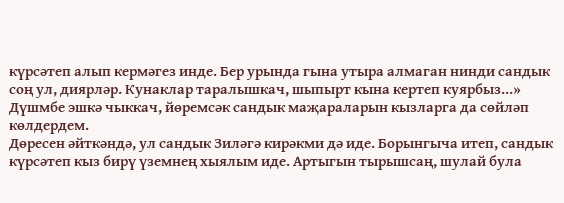күрсәтеп алып кермәгез инде. Бер урында гына утыра алмаган нинди сандык соң ул, диярләр. Кунаклар таралышкач, шыпырт кына кертеп куярбыз...» Дүшмбе эшкә чыккач, йөремсәк сандык маҗараларын кызларга да сөйләп көлдердем.
Дөресен әйткәндә, ул сандык Зиләгә кирәкми дә иде. Борынгыча итеп, сандык күрсәтеп кыз бирү үземнең хыялым иде. Артыгын тырышсаң, шулай була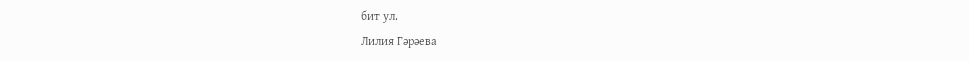бит ул.
Лилия Гәрәева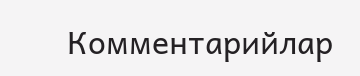Комментарийлар